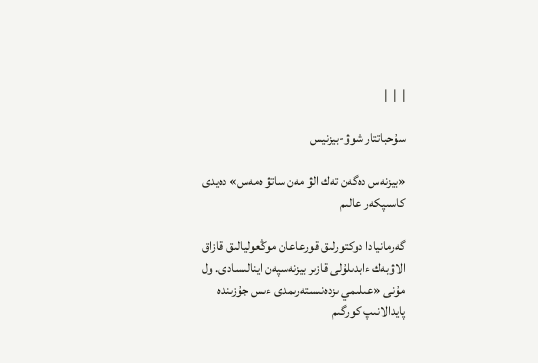|  |  |

سۇحباتتار شوۋ-بيزنيس

«بيزنەس دەگەن تەك الۋ مەن ساتۋ ەمەس» دەيدى كاسىپكەر عالىم

گەرمانيادا دوكتورلىق قورعاعان موڭعوليالىق قازاق الاۋبەك ءابدىلۇلى قازىر بيزنەسپەن اينالىسادى. ول مۇنى «عىلىمي ىزدەنىستەرىمدى ءىس جۇزىندە پايدالانىپ كورگىم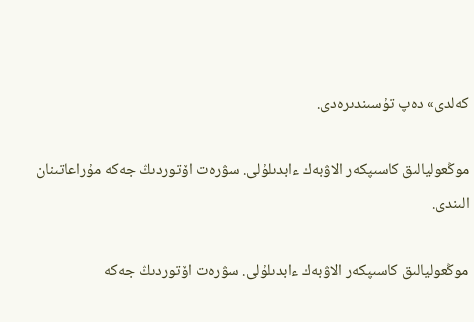كەلدى» دەپ تۇسىندىرەدى.

موڭعوليالىق كاسىپكەر الاۋبەك ءابدىلۇلى. سۋرەت اۆتوردىڭ جەكە مۇراعاتىنان الىندى.

موڭعوليالىق كاسىپكەر الاۋبەك ءابدىلۇلى. سۋرەت اۆتوردىڭ جەكە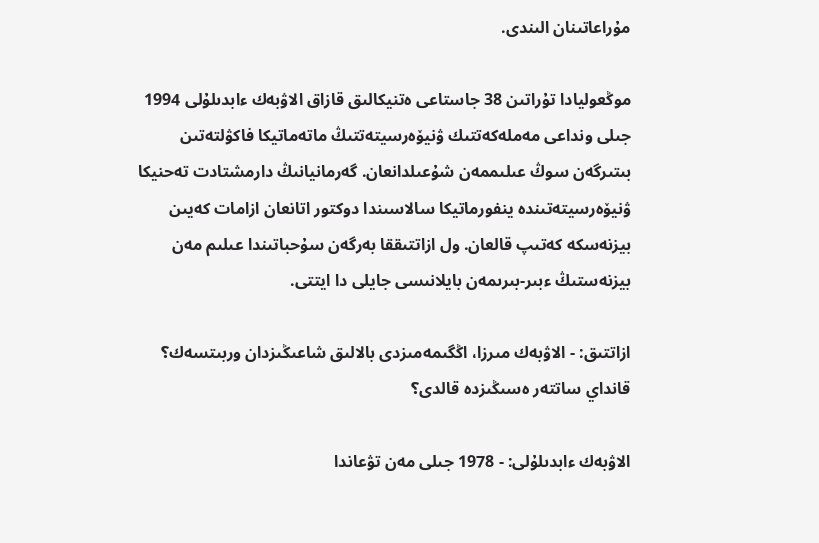مۇراعاتىنان الىندى.

موڭعوليادا تۇراتىن 38 جاستاعى ەتنيكالىق قازاق الاۋبەك ءابدىلۇلى 1994 جىلى ونداعى مەملەكەتتىك ۋنيۆەرسيتەتتىڭ ماتەماتيكا فاكۋلتەتىن بىتىرگەن سوڭ عىلىممەن شۇعىلدانعان. گەرمانيانىڭ دارمشتادت تەحنيكا ۋنيۆەرسيتەتىندە ينفورماتيكا سالاسىندا دوكتور اتانعان ازامات كەيىن بيزنەسكە كەتىپ قالعان. ول ازاتتىققا بەرگەن سۇحباتىندا عىلىم مەن بيزنەستىڭ ءبىر-بىرىمەن بايلانىسى جايلى دا ايتتى.

ازاتتىق: - الاۋبەك مىرزا، اڭگىمەمىزدى بالالىق شاعىڭىزدان وربىتسەك؟ قانداي ساتتەر ەسىڭىزدە قالدى؟

الاۋبەك ءابدىلۇلى: - 1978 جىلى مەن تۋعاندا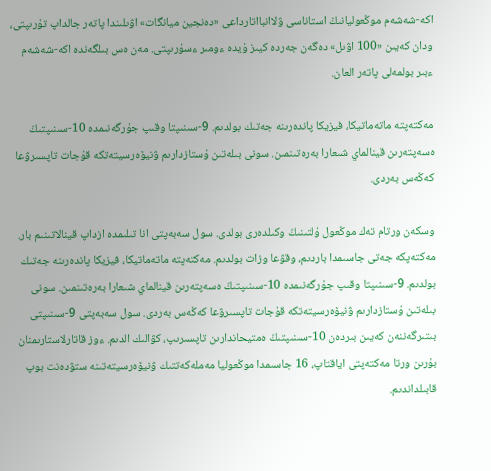اكە-شەشەم موڭعوليانىڭ استاناسى ۋلاانبااتارداعى «دەنجين ميانگات» اۋىلىندا پاتەر جالداپ تۇرىپتى، ودان كەيىن «100 اۋىل» دەگەن جەردە كيىز ۇيدە ءومىر ءسۇرىپتى. مەن ەس بىلگەندە اكە-شەشەم ءبىر بولمەلى پاتەر العان.

مەكتەپتە ماتەماتيكا، فيزيكا پاندەرىنە جەتىك بولدىم. 9-سىنىپتا وقىپ جۇرگەنىمدە 10-سىنىپتىڭ ەسەپتەرىن قينالماي شىعارا بەرەتىنمىن. سونى بىلەتىن ۇستازدارىم ۋنيۆەرسيتەتكە قۇجات تاپسىرۋعا كەڭەس بەردى.

وسكەن ورتام تەك موڭعول ۇلتىنىڭ وكىلدەرى بولدى. سول سەبەپتى انا تىلىمدە ازداپ قينالاتىنىم بار. مەكتەپكە جەتى جاسىمدا باردىم، وقۋعا وزات بولدىم. مەكتەپتە ماتەماتيكا، فيزيكا پاندەرىنە جەتىك بولدىم. 9-سىنىپتا وقىپ جۇرگەنىمدە 10-سىنىپتىڭ ەسەپتەرىن قينالماي شىعارا بەرەتىنمىن. سونى بىلەتىن ۇستازدارىم ۋنيۆەرسيتەتكە قۇجات تاپسىرۋعا كەڭەس بەردى. سول سەبەپتى 9-سىنىپتى بىتىرگەننەن كەيىن بىردەن 10-سىنىپتىڭ ەمتيحاندارىن تاپسىرىپ، كۋالىك الدىم. ءوز قاتارلاستارىمنان بۇرىن ورتا مەكتەپتى اياقتاپ، 16 جاسىمدا موڭعوليا مەملەكەتتىك ۋنيۆەرسيتەتىنە ستۋدەنت بوپ قابىلداندىم.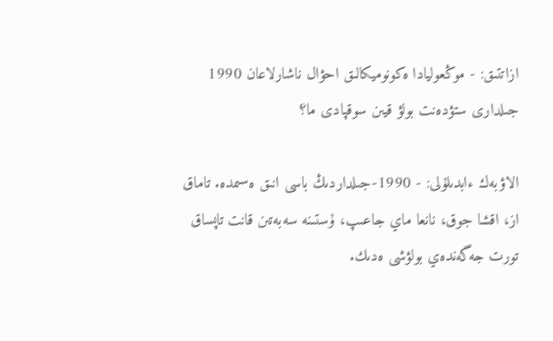ازاتتىق: - موڭعوليادا ەكونوميكالىق احۋال ناشارلاعان 1990 جىلدارى ستۋدەنت بولۋ قيىن سوقپادى ما؟

الاۋبەك ءابدىلۇلى: - 1990-جىلداردىڭ باسى انىق ەسىمدە. تاماق از، اقشا جوق، نانعا ماي جاعىپ، ۇستىنە سەبەتىن قانت تاپساق تورت جەگەندەي بولۋشى ەدىك.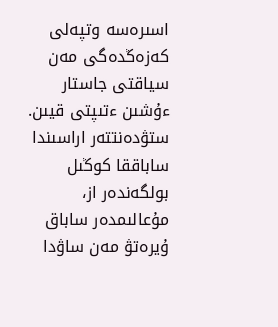اسىرەسە وتپەلى كەزەڭدەگى مەن سياقتى جاستار ءۇشىن ءتىپتى قيىن. ستۋدەنتتەر اراسىندا ساباققا كوڭىل بولگەندەر از، مۇعالىمدەر ساباق ۇيرەتۋ مەن ساۋدا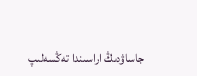جاساۋدىڭ اراسىندا تەڭسەلىپ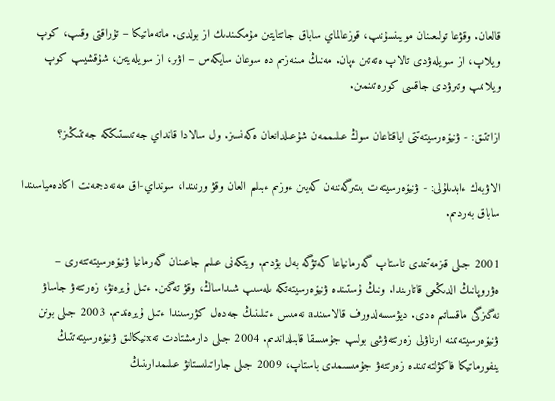قالعان. وقۋعا تولىعىنان مويىنسۇنىپ، قوزعالماي ساباق جاتتايتىن مۇمكىندىك از بولدى. ماتەماتيكا – تۇراقتى وقىپ، كوپ ويلاپ، از سويلەۋدى تالاپ ەتەتىن ءپان. مەنىڭ مىنەزىم دە سوعان سايكەس – اۋىر، از سويلەيتىن، شۇقشيىپ كوپ ويلانىپ وتىرۋدى جاقسى كورەتىنمىن.

ازاتتىق: - ۋنيۆەرسيتەتتى اياقتاعان سوڭ عىلىممەن شۇعىلدانعان ەكەنسىز. ول سالادا قانداي جەتىستىككە جەتتىڭىز؟

الاۋبەك ءابدىلۇلى: - ۋنيۆەرسيتەت بىتىرگەننەن كەيىن ءوزىم ءبىلىم العان وقۋ ورنىندا، سونداي-اق مەنەدجمەنت اكادەمياسىندا ساباق بەردىم.

2001 جىلى قىزمەتىمدى تاستاپ گەرمانياعا كەتۋگە بەل بۋدىم. ويتكەنى عىلىم جاعىنان گەرمانيا ۋنيۆەرسيتەتتەرى – ەۋروپانىڭ الدىڭعى قاتارىندا. ونىڭ ۇستىندە ۋنيۆەرسيتەتكە ىلەسىپ شىداساڭ، وقۋ تەگىن. ءتىل ۇيرەنۋ، زەرتتەۋ جاساۋ نەگىزگى ماقساتىم ەدى. ديۋسسەلدورف قالاسىندa نەمىس ءتىلىنىڭ جەدەل كۋرسىندا ءتىل ۇيرەندىم. 2003 جىلى بونن ۋنيۆەرسيتەتىنە ارناۋلى زەرتتەۋشى بولىپ جۇمىسقا قابىلداندىم. 2004 جىلى دارمشتادت تەxنيكالىق ۋنيۆەرسيتەتتىڭ ينفورماتيكا فاكۋلتەتىندە زەرتتەۋ جۇمىسىمدى باستاپ، 2009 جىلى جاراتىلىستانۋ عىلىمدارىنىڭ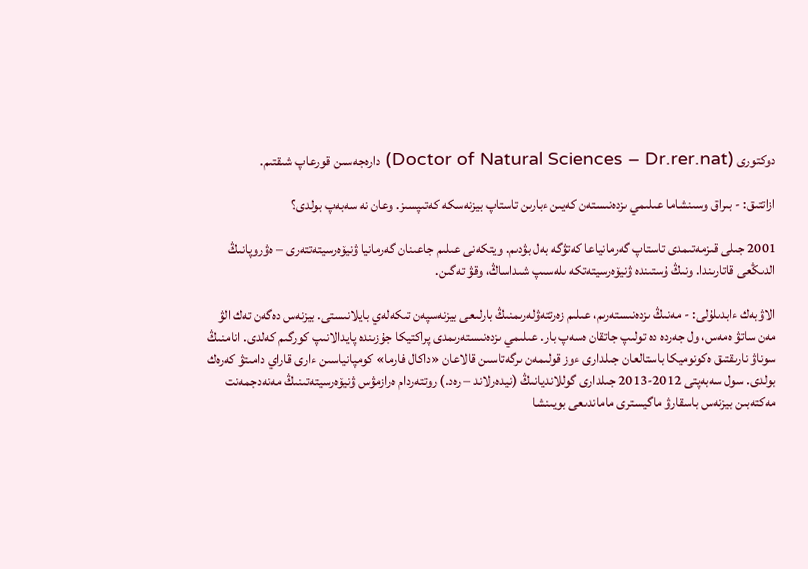دوكتورى (Doctor of Natural Sciences – Dr.rer.nat) دارەجەسىن قورعاپ شىقتىم.

ازاتتىق: - بىراق وسىنشاما عىلىمي ىزدەنىستەن كەيىن ءبارىن تاستاپ بيزنەسكە كەتىپسىز. وعان نە سەبەپ بولدى؟

2001 جىلى قىزمەتىمدى تاستاپ گەرمانياعا كەتۋگە بەل بۋدىم. ويتكەنى عىلىم جاعىنان گەرمانيا ۋنيۆەرسيتەتتەرى – ەۋروپانىڭ الدىڭعى قاتارىندا. ونىڭ ۇستىندە ۋنيۆەرسيتەتكە ىلەسىپ شىداساڭ، وقۋ تەگىن.

الاۋبەك ءابدىلۇلى: - مەنىڭ ىزدەنىستەرىم، عىلىم زەرتتەۋلەرىمنىڭ بارلىعى بيزنەسپەن تىكەلەي بايلانىستى. بيزنەس دەگەن تەك الۋ مەن ساتۋ ەمەس، ول جەردە دە تولىپ جاتقان ەسەپ بار. عىلىمي ىزدەنىستەرىمدى پراكتيكا جۇزىندە پايدالانىپ كورگىم كەلدى. انامنىڭ سوناۋ نارىقتىق ەكونوميكا باستالعان جىلدارى ءوز قولىمەن ىرگەتاسىن قالاعان «داكال فارما» كومپانياسىن ءارى قاراي دامىتۋ كەرەك بولدى. سول سەبەپتى 2012-2013 جىلدارى گوللانديانىڭ (نيدەرلاند – رەد.) روتتەردام ەرازمۋس ۋنيۆەرسيتەتىنىڭ مەنەدجمەنت مەكتەبىن بيزنەس باسقارۋ ماگيسترى ماماندىعى بويىنشا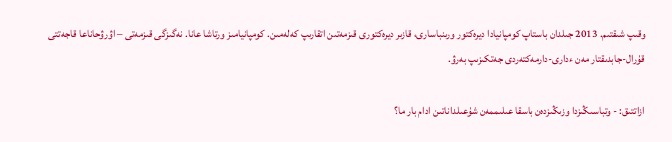وقىپ شىقتىم. 2013 جىلدان باستاپ كومپانيادا ديرەكتور ورىنباسارى، قازىر ديرەكتورى قىزمەتىن اتقارىپ كەلەمىن. كومپانيامىز ورتاشا عانا. نەگىزگى قىزمەتى – اۋرۋحاناعا قاجەتتى قۇرال-جابدىقتار مەن ءدارى-دارمەكتەردى جەتكىزىپ بەرۋ.

ازاتتىق: - وتباسىڭىزدا وزىڭىزدەن باسقا عىلىممەن شۇعىلداناتىن ادام بار ما؟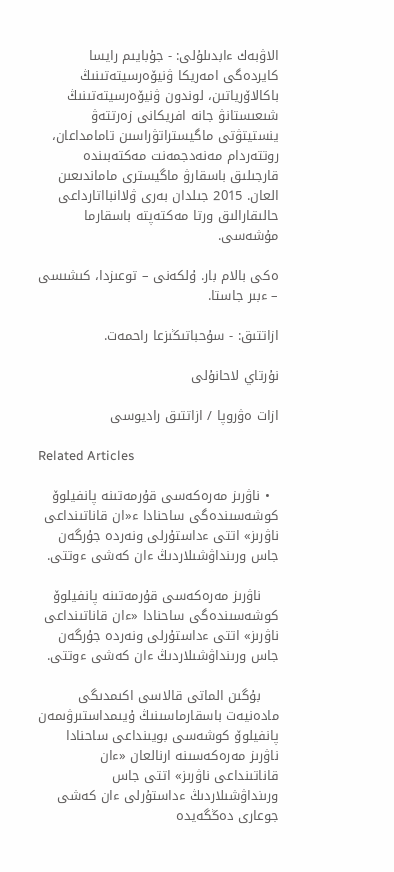الاۋبەك ءابدىلۇلى: - جۇبايىم رايسا كايردەگى امەريكا ۋنيۆەرسيتەتىنىڭ باكالاۆرياتىن، لوندون ۋنيۆەرسيتەتىنىڭ شىعىستانۋ جانە افريكانى زەرتتەۋ ينستيتۋتى ماگيستراتۋراسىن تامامداعان، روتتەردام مەنەدجمەنت مەكتەبىندە قارجىلىق باسقارۋ ماگيسترى ماماندىعىن العان. 2015 جىلدان بەرى ۋلاانبااتارداعى حالىقارالىق ورتا مەكتەپتە باسقارما مۇشەسى.

ەكى بالام بار. ۇلكەنى – توعىزدا، كىشىسى – ءبىر جاستا.

ازاتتىق: - سۇحباتىڭىزعا راحمەت.

نۇرتاي لاحانۇلى

ازات ەۋروپا / ازاتتىق راديوسى

Related Articles

  • ناۋرىز مەرەكەسى قۇرمەتىنە پانفيلوۆ كوشەسىندەگى ساحنادا ء«ان قاناتىنداعى ناۋرىز» اتتى ءداستۇرلى ونەردە جۇرگەن جاس ورىنداۋشىلاردىڭ ءان كەشى ءوتتى.

    ناۋرىز مەرەكەسى قۇرمەتىنە پانفيلوۆ كوشەسىندەگى ساحنادا «ءان قاناتىنداعى ناۋرىز» اتتى ءداستۇرلى ونەردە جۇرگەن جاس ورىنداۋشىلاردىڭ ءان كەشى ءوتتى.

    بۇگىن الماتى قالاسى اكىمدىگى مادەنيەت باسقارماسىنىڭ ۇيىمداستىرۋىمەن پانفيلوۆ كوشەسى بويىنداعى ساحنادا ناۋرىز مەرەكەسىنە ارنالعان «ءان قاناتىنداعى ناۋرىز» اتتى جاس ورىنداۋشىلاردىڭ ءداستۇرلى ءان كەشى جوعارى دەڭگەيدە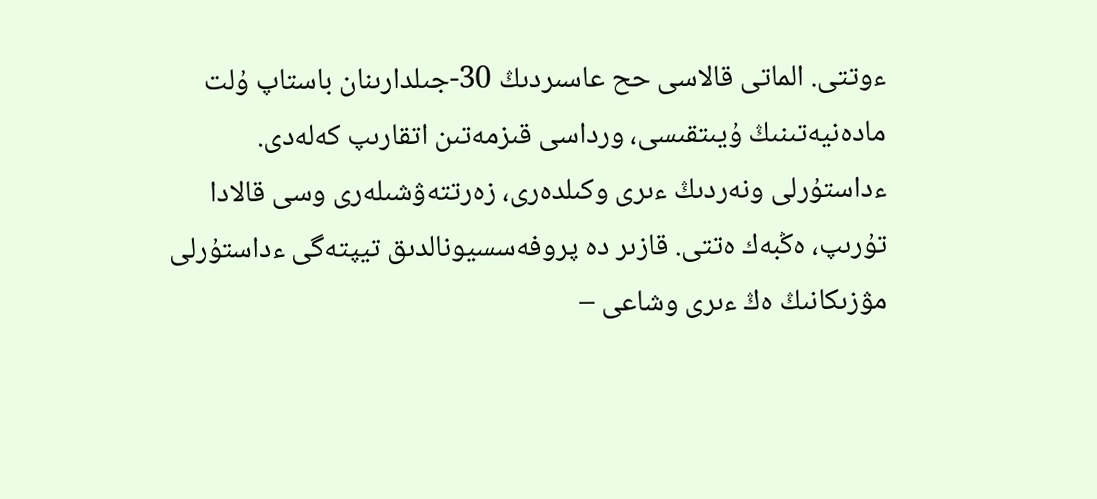ءوتتى. الماتى قالاسى حح عاسىردىڭ 30-جىلدارىنان باستاپ ۇلت مادەنيەتىنىڭ ۇيىتقىسى، ورداسى قىزمەتىن اتقارىپ كەلەدى. ءداستۇرلى ونەردىڭ ءىرى وكىلدەرى، زەرتتەۋشىلەرى وسى قالادا تۇرىپ، ەڭبەك ەتتى. قازىر دە پروفەسسيونالدىق تيپتەگى ءداستۇرلى مۋزىكانىڭ ەڭ ءىرى وشاعى –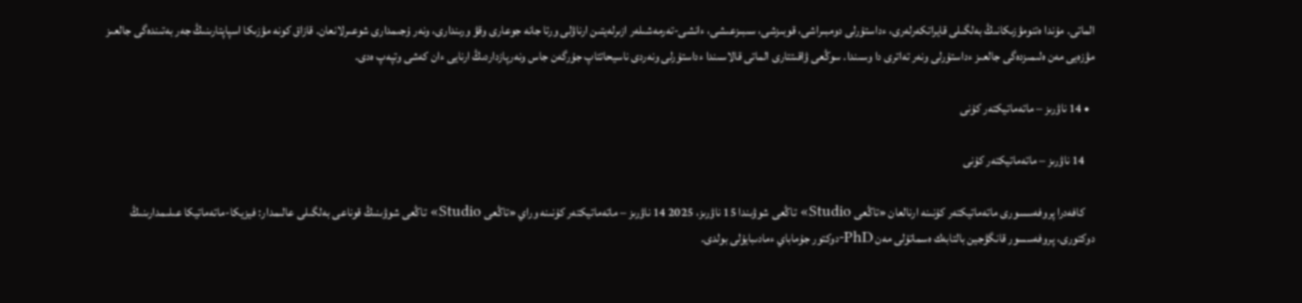الماتى. مۇندا ەتنومۋزىكانىڭ بەلگىلى قايراتكەرلەرى، ءداستۇرلى دومبىراشى، قوبىزشى، سىبىزعىشى، ءانشى-تەرمەشىلەر ازىرلەيتىن ارناۋلى ورتا جانە جوعارى وقۋ ورىندارى، ونەر ۇجىمدارى شوعىرلانعان. قازاق كونە مۋزىكا اسپاپتارىنىڭ جەر بەتىندەگى جالعىز مۋزەيى مەن ەلىمىزدەگى جالعىز ءداستۇرلى ونەر تەاترى دا وسىندا. سوڭعى ۋاقىتتارى الماتى قالاسىندا ءداستۇرلى ونەردى ناسيحاتتاپ جۇرگەن جاس ونەرپازداردىڭ ارنايى ءان كەشى وتپەپ ەدى.

  • 14 ناۋرىز – ماتەماتيكتەر كۇنى

    14 ناۋرىز – ماتەماتيكتەر كۇنى

    كافەدرا پروفەسسورى ماتەماتيكتەر كۇنىنە ارنالعان «تاڭعى Studio» تاڭعى شوۋىندا 15 ناۋرىز، 2025 14 ناۋرىز – ماتەماتيكتەر كۇنىنە وراي «تاڭعى Studio» تاڭعى شوۋىنىڭ قوناعى بەلگىلى عالىمدار: فيزيكا-ماتەماتيكا عىلىمدارىنىڭ دوكتورى، پروفەسسور قانگۋجين بالتابەك ەسماتۇلى مەن PhD-دوكتور جۇماباي ءمادىبايۇلى بولدى.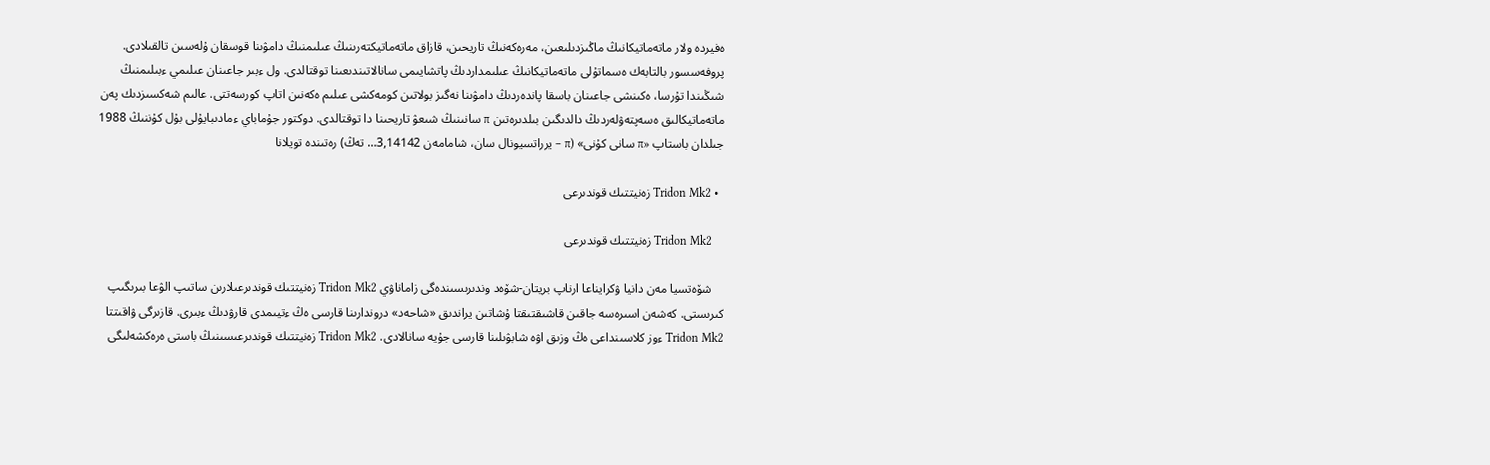ەفيردە ولار ماتەماتيكانىڭ ماڭىزدىلىعىن، مەرەكەنىڭ تاريحىن، قازاق ماتەماتيكتەرىنىڭ عىلىمنىڭ دامۋىنا قوسقان ۇلەسىن تالقىلادى. پروفەسسور بالتابەك ەسماتۇلى ماتەماتيكانىڭ عىلىمداردىڭ پاتشايىمى سانالاتىندىعىنا توقتالدى. ول ءبىر جاعىنان عىلىمي ءبىلىمنىڭ شىڭىندا تۇرسا، ەكىنشى جاعىنان باسقا پاندەردىڭ دامۋىنا نەگىز بولاتىن كومەكشى عىلىم ەكەنىن اتاپ كورسەتتى. عالىم شەكسىزدىك پەن ماتەماتيكالىق ەسەپتەۋلەردىڭ دالدىگىن بىلدىرەتىن π سانىنىڭ شىعۋ تاريحىنا دا توقتالدى. دوكتور جۇماباي ءمادىبايۇلى بۇل كۇننىڭ 1988 جىلدان باستاپ «π سانى كۇنى» (π – يرراتسيونال سان، شامامەن 3,14142… تەڭ) رەتىندە تويلانا

  • Tridon Mk2 زەنيتتىك قوندىرعى

    Tridon Mk2 زەنيتتىك قوندىرعى

    شۆەتسيا مەن دانيا ۋكرايناعا ارناپ بريتان-شۆەد وندىرىسىندەگى زاماناۋي Tridon Mk2 زەنيتتىك قوندىرعىلارىن ساتىپ الۋعا بىرىگىپ كىرىستى. كەشەن اسىرەسە جاقىن قاشىقتىقتا ۇشاتىن يراندىق «شاحەد» دروندارىنا قارسى ەڭ ءتيىمدى قارۋدىڭ ءبىرى. قازىرگى ۋاقىتتا Tridon Mk2 ءوز كلاسىنداعى ەڭ وزىق اۋە شابۋىلىنا قارسى جۇيە سانالادى. Tridon Mk2 زەنيتتىك قوندىرعىسىنىڭ باستى ەرەكشەلىگى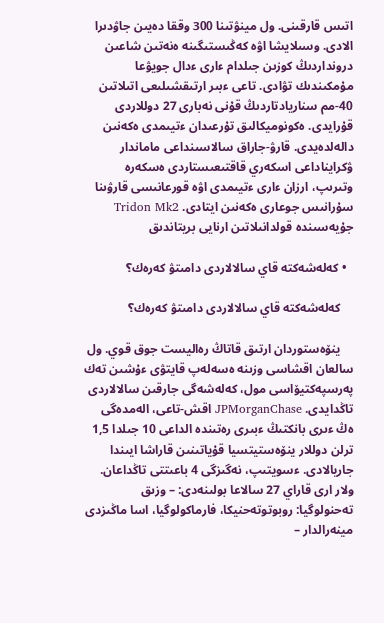اتىس قارقىنى. ول مينۋتىنا 300 وققا دەيىن جاۋدىرا الادى. وسىلايشا اۋە كەڭىستىگىنە ەنەتىن شاعىن درونداردىڭ كوزىن جىلدام ءارى ءدال جويۋعا مۇمكىندىك تۋادى. تاعى ءبىر ارتىقشىلىعى اتىلاتىن 40-مم سناريادتاردىڭ قۇنى نەبارى 27 دوللاردى قۇرايدى. ەكونوميكالىق تۇرعىدان ءتيىمدى ەكەنىن دالەلدەيدى. قارۋ-جاراق سالاسىنداعى ماماندار ۋكرايناداعى اسكەري قاقتىعىستاردى ەسكەرە وتىرىپ، ارزان ءارى ءتيىمدى اۋە قورعانىسى قارۋىنا سۇرانىس جوعارى ەكەنىن ايتادى. Tridon Mk2 جۇيەسىندە قولدانىلاتىن ارنايى بريتاندىق

  • كەلەشەكتە قاي سالالاردى دامىتۋ كەرەك؟

    كەلەشەكتە قاي سالالاردى دامىتۋ كەرەك؟

    ينۆەستوردان ارتىق قاتاڭ رەاليست جوق قوي. ول سالعان اقشاسى وزىنە ەسەلەپ قايتۋى ءۇشىن تەك پەرسپەكتيۆاسى مول، كەلەشەگى جارقىن سالالاردى تاڭدايدى. JPMorganChase اقش-تاعى، الەمدەگى ەڭ ءىرى بانكتىڭ ءبىرى رەتىندە الداعى 10 جىلدا 1,5 ترلن دوللار ينۆەستيتسيا قۇياتىنىن قاراشا ايىندا جاريالادى. ءسويتىپ، نەگىزگى 4 باعىتتى تاڭداعان. ولار ارى قاراي 27 سالاعا بولىنەدى: – وزىق تەحنولوگيا: روبوتوتەحنيكا، فارماكولوگيا، اسا ماڭىزدى مينەرالدار –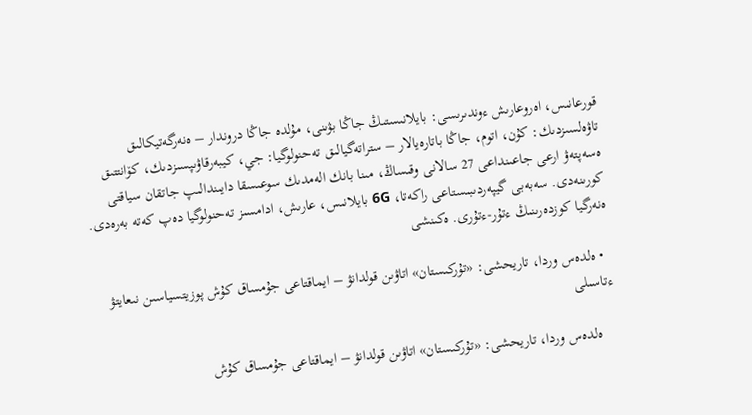قورعانىس، اەروعارىش ءوندىرىسى: بايلانىستىڭ جاڭا بۋىنى، مۇلدە جاڭا دروندار – ەنەرگەتيكالىق تاۋەلسىزدىك: كۇن، اتوم، جاڭا باتارەيالار – ستراتەگيالىق تەحنولوگيا: جي، كيبەرقاۋىپسىزدىك، كۆانتتىق ەسەپتەۋ ارعى جاعىنداعى 27 سالانى وقىساڭ، مىنا بانك الەمدىك سوعىسقا دايىندالىپ جاتقان سياقتى كورىنەدى. سەبەبى گيپەردىبىستاعى راكەتا، 6G بايلانىس، عارىش، ادامسىز تەحنولوگيا دەپ كەتە بەرەدى. ەنەرگيا كوزدەرىنىڭ ءتۇر-ءتۇرى. ەكىنشى

  • ەلدەس وردا، تاريحشى: «تۇركىستان» اتاۋىن قولدانۋ – ايماقتاعى جۇمساق كۇش پوزيتسياسىن نىعايتۋ ءتاسىلى

    ەلدەس وردا، تاريحشى: «تۇركىستان» اتاۋىن قولدانۋ – ايماقتاعى جۇمساق كۇش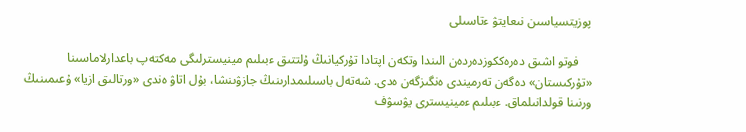پوزيتسياسىن نىعايتۋ ءتاسىلى

    فوتو اشىق دەرەككوزدەردەن الىندا وتكەن اپتادا تۇركيانىڭ ۇلتتىق ءبىلىم مينيسترلىگى مەكتەپ باعدارلاماسىنا «تۇركىستان» دەگەن تەرميندى ەنگىزگەن ەدى. شەتەل باسىلىمدارىنىڭ جازۋىنشا، بۇل اتاۋ ەندى «ورتالىق ازيا» ۇعىمىنىڭ ورنىنا قولدانىلماق. ءبىلىم ءمينيسترى يۋسۋف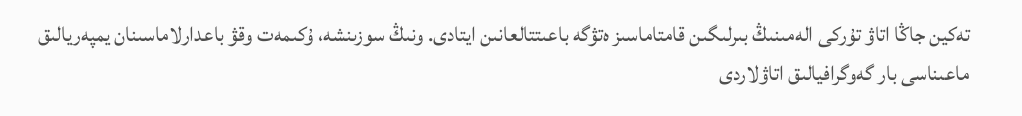تەكين جاڭا اتاۋ تۇركى الەمىنىڭ بىرلىگىن قامتاماسىز ەتۋگە باعىتتالعانىن ايتادى. ونىڭ سوزىنشە، ۇكىمەت وقۋ باعدارلاماسىنان يمپەريالىق ماعىناسى بار گەوگرافيالىق اتاۋلاردى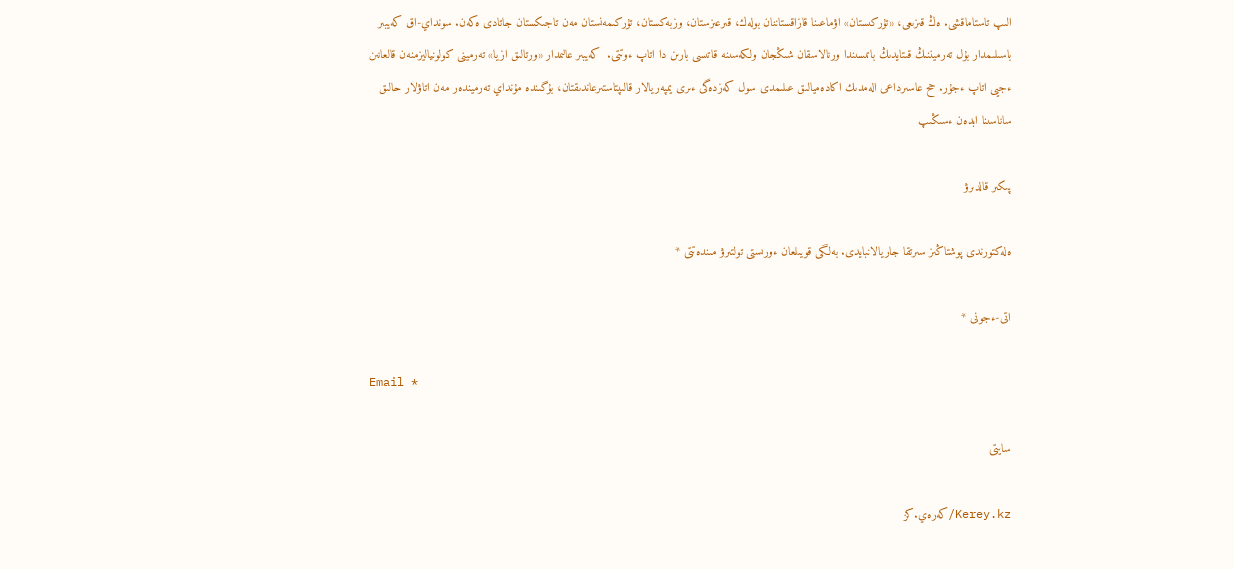الىپ تاستاماقشى. ەڭ قىزىعى، «تۇركىستان» اۋماعىنا قازاقستاننان بولەك، قىرعىزستان، وزبەكستان، تۇركىمەنستان مەن تاجىكستان جاتادى ەكەن. سونداي-اق كەيبىر باسىلىمدار بۇل تەرميننىڭ قىتايدىڭ باتىسىندا ورنالاسقان شىڭجان ولكەسىنە قاتىسى بارىن دا اتاپ ءوتتى.  كەيبىر عالىمدار «ورتالىق ازيا» تەرمينى كولونياليزمنەن قالعانىن ءجيى اتاپ ءجۇر. حح عاسىرداعى الەمدىك اكادەميالىق عىلىمدى سول كەزدەگى ءىرى يمپەريالار قالىپتاستىرعاندىقتان، بۇگىندە مۇنداي تەرميندەر مەن اتاۋلار حالىق ساناسىنا ابدەن ءسىڭىپ

پىكىر قالدىرۋ

ەلەكتورندى پوشتاڭىز سىرتقا جاريالانبايدى. بەلگى قويىلعان ءورىستى تولتىرۋ مىندەتتى *

اتى-ءجونى *

Email *

سايتى

Kerey.kz/كەرەي.كز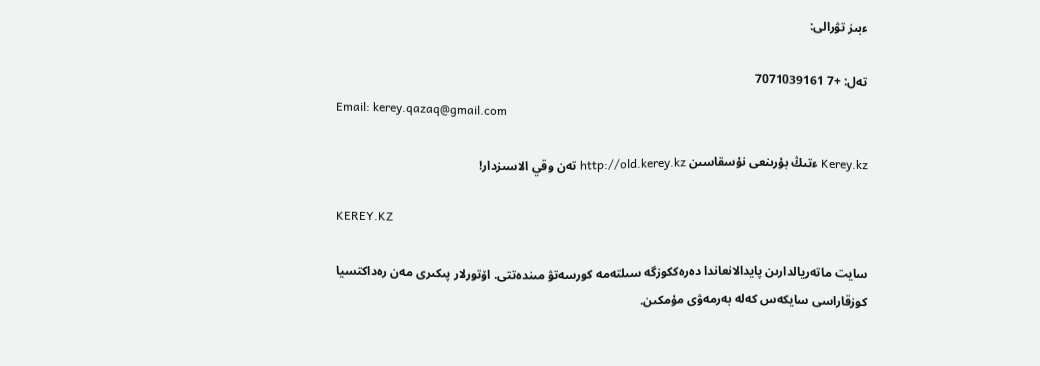ءبىز تۋرالى:

تەل: +7 7071039161
Email: kerey.qazaq@gmail.com

Kerey.kz ءتىڭ بۇرىنعى نۇسقاسىن http://old.kerey.kz تەن وقي الاسىزدار!

KEREY.KZ

سايت ماتەريالدارىن پايدالانعاندا دەرەككوزگە سىلتەمە كورسەتۋ مىندەتتى. اۆتورلار پىكىرى مەن رەداكتسيا كوزقاراسى سايكەس كەلە بەرمەۋى مۇمكىن.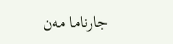جارناما مەن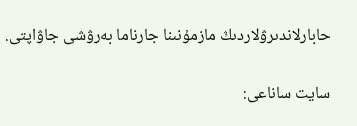حابارلاندىرۋلاردىڭ مازمۇنىنا جارناما بەرۋشى جاۋاپتى.

سايت ساناعى: